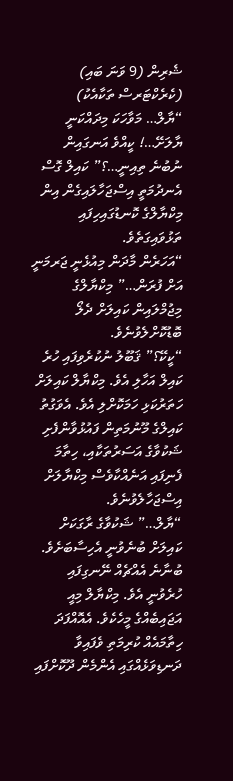ޝެރިން (9 ވަނަ ބައި) (ކެރެކްޓަރސް ތަކާއެކު)
“ޔާލް… މަވާހަކަ މިދައްކަނީ ޔާލަށޭ…! ކީއްވެ އަނގައިން ނުބުނެ ތިއިނީ…؟” ކައިލް ގޮސް އެނދުމަތީ އިސްޖަހާލައިގެން އިން މިކްޔާލްގެ ކޮނޑުގައިހިފައި ތަޅުވައިގަތެވެ.
“އަހަރެން މާދަން މިއުޅެނީ ޖަރމަނީ އަށް ފުރަން…” މިކްޔާލްގެ މިޖުމްލައިން ކައިލަށް ދެލޯ ބޮޑުކޮށްލެވުނެވެ.
“ކީކޭ؟” ޤަބޫލު ނުކުރެވިފައި ހުރެ ކައިލް އަހާލި އެވެ. މިކްޔާލް ކައިލަށް ހަތަރުކަޅި ހަމަކޮށްލި އެވެ. އެވަގުތު ކައިލްގެ މޫނުމަތިން ފައުޅުވާންފެށި ޝަކުވާގެ އަސަރުތަކާއި، ހިތާމަ ފެނިފައި އަނެއްކާވެސް މިކްޔާލަށް އިސްޖަހާލެވުނެވެ.
“ޔާލް…” ޝަކުވާގެ ރާގަކަށް ކައިލަށް ބުނެވުނީ އެހިސާބަށެވެ. ބުނާނެ އެއްޗެއް ނޭނގިފައި ހުރެވުނީ އެވެ. މިކްޔާލް މިއީ އަޖައިބެއްގެ މީހެކެވެ. އެއޮއްފަދަ ހިތާމައެއް ކުރިމަތި ވެފައިވާ ދަނޑިވަޅެއްގައި އެންމެން ދޫކޮށްފައި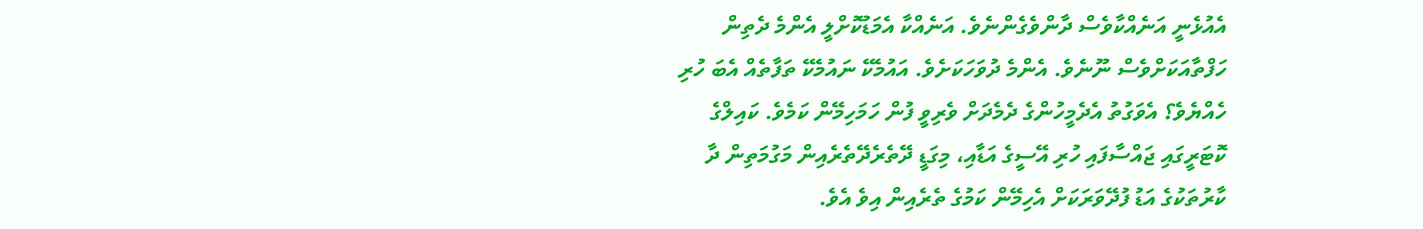އެއުޅެނީ އަނެއްކާވެސް ދާންވެގެންނެވެ. އަނެއްކާ އެމަޑުކޮށްލީ އެންމެ ދެތިން ހަފްތާއަކަށްވެސް ނޫނެވެ. އެންމެ ދުވަހަކަށެވެ. އައުމެކޭ ނައުމެކޭ ތަފާތެއް އެބަ ހުރި ހެއްޔެވެ؟ އެވަގުތު އެދެމީހުންގެ ދެމެދަށް ވެރިވީ ފުން ހަމަހިމޭން ކަމެވެ. ކައިލްގެ ކޮޓަރީގައި ޖައްސާފައި ހުރި އޭސީގެ އަޑާއި، މިގަޑީ ދޭތެރެދޭތެރެއިން މަގުމަތިން ދާ ކާރުތަކުގެ އަޑު ފުދޭވަރަކަށް އެހިމޭން ކަމުގެ ތެރެއިން އިވެ އެވެ.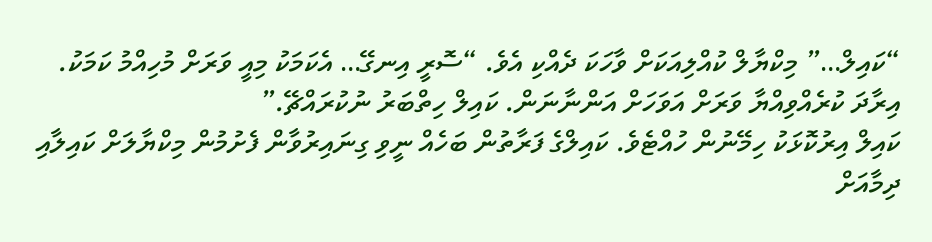“ކައިލް…” މިކްޔާލް ކުއްލިއަކަށް ވާހަކަ ދެއްކި އެވެ. “ސޮރީ އިނގޭ… އެކަމަކު މިއީ ވަރަށް މުހިއްމު ކަމަކު. އިރާދަ ކުރެއްވިއްޔާ ވަރަށް އަވަހަށް އަންނާނަން. ކައިލް ހިތްބަރު ނުކުރައްޗޭ.”
ކައިލް އިރުކޮޅަކު ހިމޭނުން ހުއްޓެވެ. ކައިލްގެ ފަރާތުން ބަހެއް ނީވި ގިނައިރުވާން ފެށުމުން މިކްޔާލަށް ކައިލާއި ދިމާއަށް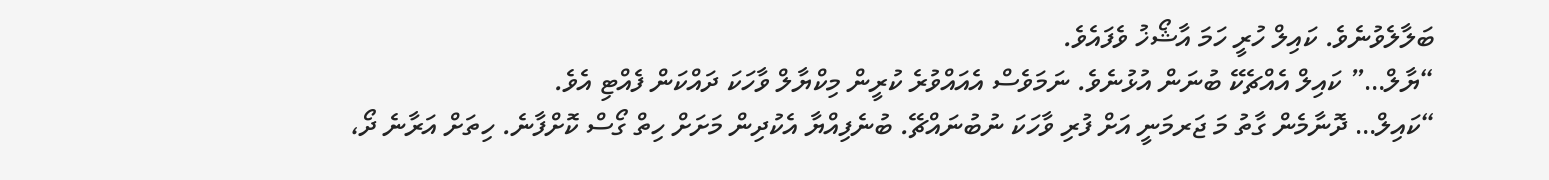ބަލާލެވުނެވެ. ކައިލް ހުރީ ހަމަ އާޝޯޚު ވެފައެވެ.
“ޔާލް…” ކައިލް އެއްޗެކޭ ބުނަން އުޅުނެވެ. ނަމަވެސް އެއައްވުރެ ކުރީން މިކްޔާލް ވާހަކަ ދައްކަން ފެއްޓި އެވެ.
“ކައިލް… ދޮނާމެން ގާތު މަ ޖަރމަނީ އަށް ފުރި ވާހަކަ ނުބުނައްޗޭ. ބުނެފިއްޔާ އެކުދިން މަށަށް ހިތް ގޯސް ކޮށްފާނެ. ހިތަށް އަރާނެ ދޯ،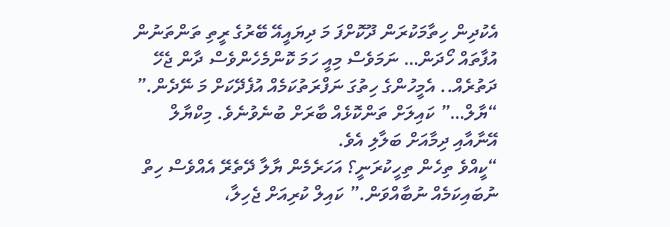އެކުދިން ހިތާމަކުރަން ދޫކޮށްފަ މަ ދިޔައީއޭ ބޭރުގެ ރީތި ތަންތަނުން އުފާތައް ހޯދަން… ނަމަވެސް މިއީ ހަމަ ކޮންމެހެންވެސް ދާން ޖެހޭ ދަތުރެއް.. އެމީހުންގެ ހިތުގަ ނަފްރަތުކަމެއް އުފެދޭކަށް މަ ނޭދެން.”
“ޔާލް…” ކައިލަށް ތަންކޮޅެއް ބާރަށް ބުނެވުނެވެ. މިކްޔާލް އޭނާއާއި ދިމާއަށް ބަލާލި އެވެ.
“ކީއްވެ ތިހެން ތިހީކުރަނީ؟ އަހަރެމެން ޔާލާ ދޭތެރޭ އެއްވެސް ހިތް ނުބައިކަމެއް ނުބާއްވަން.” ކައިލް ކުރިއަށް ޖެހިލާ،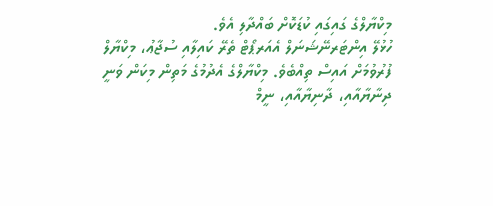މިކްޔާލްގެ ގައިގައި ކުޑަކޮށް ބައްދާލި އެވެ.
ހުޅުލޭ އިންޓަރނޭޝަނަލް އެއަރޕޯޓް ތެރޭ ކައިލާއި ސުޖާޢު، މިކްޔާލް ފުރުވުމަށް އައިސް ތިއްބެވެ. މިކްޔާލްގެ އެދުމުގެ މަތިން މިކަން ވަނީ ދިނާޔާއާއި، ދާނިޔާއާއި، ނީމް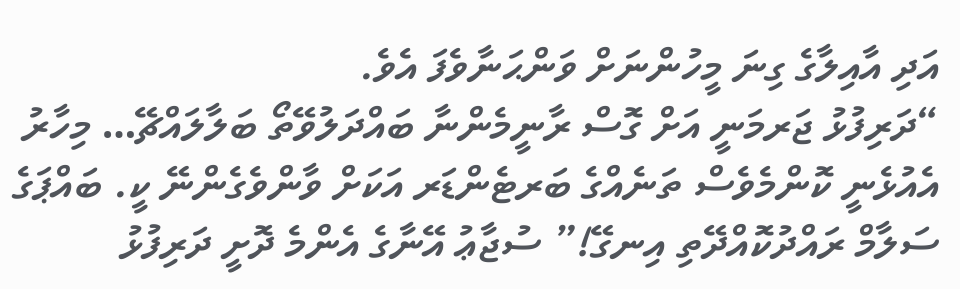އަދި އާއިލާގެ ގިނަ މީހުންނަށް ވަންޙަނާވެފަ އެވެ.
“ދަރިފުޅު ޖަރމަނީ އަށް ގޮސް ރާނީމެންނާ ބައްދަލުވޭތޯ ބަލާލައްޗޭ… މިހާރު އެއުޅެނީ ކޮންމެވެސް ތަނެއްގެ ބަރޓެންޑަރ އަކަށް ވާންވެގެންނޭ ކީ. ބައްޕަގެ ސަލާމް ރައްދުކޮއްދޭތި އިނގޭ!” ސުޖާޢު އޭނާގެ އެންމެ ދޮށީ ދަރިފުޅު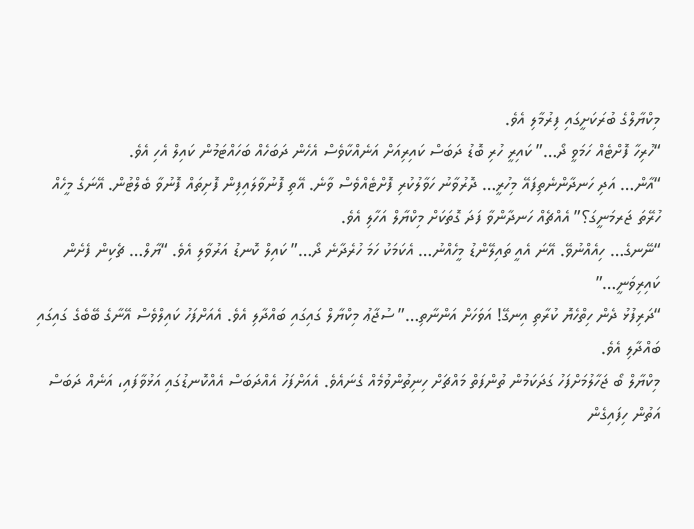މިކްޔާލްގެ ބުރަކަށީގައި ފިރުމާލި އެވެ.
“ހުރިހާ ފޮށްޓެއް ހަމަވީ ދޯ…” ކައިރީ ހުރި ބޮޑު ދަބަސް ކައިރިއަށް އަނެއްކާވެސް އެހެން ދަބަހެއް ބަހައްޓަމުން ކައިލް އެހި އެވެ.
“އާން… އަދި ހަނދާންނެތިފައޭ މިހުރީ… ދޮރުވާނު ހަވާލުކުރި ފޮށްޓެއްވެސް ވާނެ. އޭތި ފޮނުވާލައިފިން ފޮށިތައް ފޮނުވާ ބެލްޓުން. އޭނަގެ މީހެއް ހުރޭތަ ޖަރމަނީގަ؟” އެއްޗެއް ހަނދާންވާ ފަދަ ގޮތަކަށް މިކްޔާލް އަހާލި އެވެ.
“ނޭނގެ… ހިއެއްނުވޭ. އޭނަ އެއީ ތައިލޭންޑު މީހެއްނު… އެކަމަކު ހަމަ ހުރެދާނެ ދޯ…” ކައިލް ކޮނޑު އަރުވާލި އެވެ. “ޔާލް… ޗެކިން ފެށެން ކައިރިވަނީ…”
“ދަރިފުޅު ދެން ހިތްހެޔޮ ކުރާތި އިނގޭ! އަވަހަށް އަންނާތި…” ސުޖާޢު މިކްޔާލް ގައިގައި ބައްދާލި އެވެ. އެއަށްފަހު ކައިލްވެސް އޭނާގެ ބޭބެގެ ގައިގައި ބައްދާލި އެވެ.
މިކްޔާލް ބޯ ޖަހާލުމަށްފަހު ގަދަކަމުން ތުންފަތް މައްޗަށް ހިނިތުންވުމެއް ގެނައެވެ. އެއަށްފަހު އެއްދަބަސް އެއްކޮނޑުގައި އަޅުވާފައި، އަނެއް ދަބަސް އަތުން ހިފައިގެން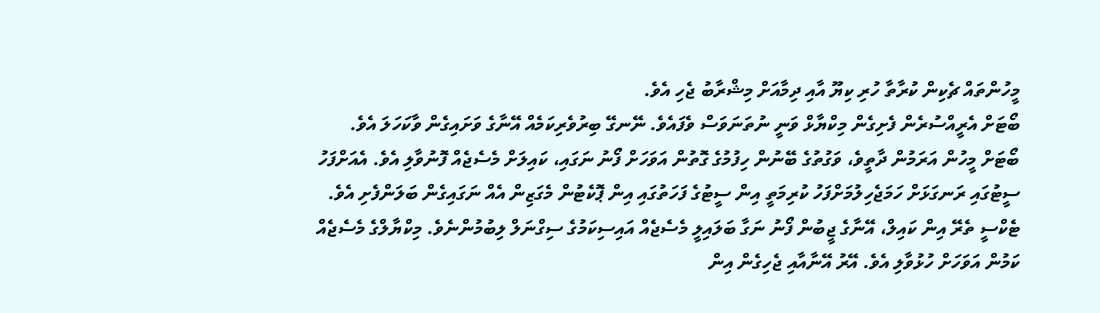މީހުންތައް ޗެކިން ކުރާތާ ހުރި ކިޔޫ އާއި ދިމާއަށް މިޝްރާބު ޖެހި އެވެ.
ބޯޓަށް އެރީއްސުރެން ފެށިގެން މިކްޔާޅް ވަނީ ނުތަނަވަސް ވެފައެވެ. ނޭނގޭ ބިރުވެރިކަމެއް އޭނާގެ ވަށައިގެން ވާކަހަލަ އެވެ. ބޯޓަށް މީހުން އަރަމުން ދާތީވެ، ވަގުތުގެ ބޭނުން ހިފުމުގެ ގޮތުން އަވަހަށް ފޯނު ނަގައި، ކައިލަށް މެސެޖެއް ފޮނުވާލި އެވެ. އެއަށްފަހު ސީޓުގައި ރަނގަޅަށް ހަމަޖެހިލުމަށްފަހު ކުރިމަތީ އިން ސީޓުގެ ފަހަތުގައި އިން ޕޮކެޓުން މެގަޒިން އެއް ނަގައިގެން ބަލަންފެށި އެވެ.
ޓެކްސީ ތެރޭ އިން ކައިލް، އޭނާގެ ޖީބުން ފޯނު ނަގާ ބަލައިލީ މެސެޖެއް އައިސިކަމުގެ ސިގްނަލް ލިބުމުންނެވެ. މިކްޔާލްގެ މެސެޖެއް ކަމުން އަވަހަށް ހުޅުވާލި އެވެ. އޭރު އޭނާއާއި ޖެހިގެން އިން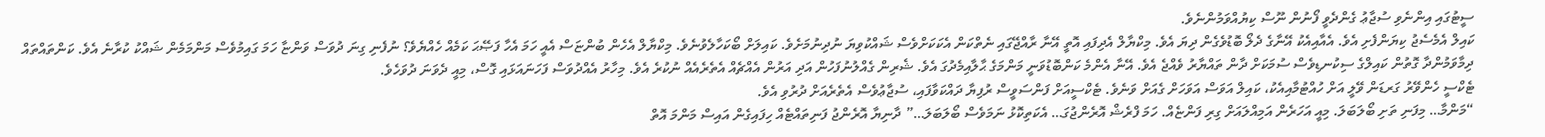ސީޓުގައި އިންނެވި ސުޖާޢު ގެންދެވީ ފޯނުން ނޫސް ކިޔުއްވަމުންނެވެ.
ކައިލް އެމެސެޖު ކިޔަންފެށި އެވެ. އެއާއިއެކު އޭނާގެ ދެލޯ ބޮޑުވެގެން ދިޔަ އެވެ. މިކްޔާލް އެދިފައި އޮތީ އޭނާ ރާއްޖޭގައި ނެތްކަން އެކަކަށްވެސް ޝައްކުވިޔަ ނުދިނުމަށެވެ. ކައިލަށް ބޯކަހާލެވުނެވެ. މިކްޔާލް އެހެން ބުންޏަސް އެއީ ހަމަ އެހާ ފަޞޭޙަ ކަމެއް ހެއްޔެވެ؟ ނުފެނި ގިނަ ދުވަސް ވަންޏާ ހަމަ ގައިމުވެސް މަންމަމެން ޝައްކު ކުރާނެ އެވެ. ކަންތައްތައް ދިމާވަމުންދާ ގޮތުން ކައިލްގެ ސިކުނޑިވެސް ސުމަކަށް ދާން ތައްޔާރު ވެއްޖެ އެވެ. އޭނާ އެންމެ ކަންބޮޑުވަނީ މަންމަގެ ޙާލާއިމެދުގަ އެވެ. ޝެރިން ގެއްލުނުފަހުން އަދި އަރުން އެއްޗެއް އެތެރެއެއް ނުކުރެ އެވެ. މިހާރު އެއްދުވަސް ފަހަނައަޅައި ގޮސް، މިއީ ދެވަނަ ދުވަހެވެ.
ޓެކްސީ ހެންވޭރު ގަރޑަން ވޭލީ އަށް ހުއްޓުމާއިއެކު، ކައިލް އަވަސް އަވަހަށް ގެއަށް ވަނެވެ. ޓެކްސީއަށް ފަންސަވީސް ރުފިޔާ ދައްކަވާފައި، ސުޖާޢުވެސް އެތެރެއަށް ދުރުވި އެވެ.
“މަންމާ… މިފަނި ތަށި ބޯލަބަލަ. މިއީ އަހަރެން އަމިއްލައަށް ގިރި ފަންޏެއް. ހަމަ ފްރެޝް އޮރެންޖުގަ… އެކަތިކޮޅު ނަމަވެސް ބޯލަބަލަ…” ދާނިޔާ އޮރެންޖު ފަނިތައްޓެއް ހިފައިގެން އައިސް މަންމަ އޮތް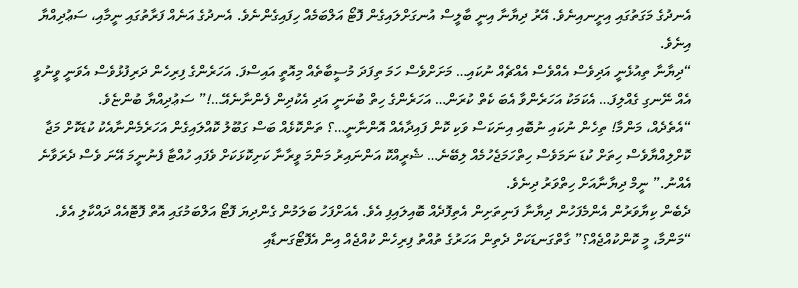އެނދުގެ މަގަތުގައި އިށީނއިނެވެ. އޭރު ދިޔާނާ އިނީ ބާލީސް އުނގަށްލައިގެން ފޮޓޯ އަލްބަމެއް ހިފައިގެންނެވެ. އެނދުގެ އަނެއް ފަރާތުގައި ނީމާއި، ސަޢުދިއްޔާ އިނެވެ.
“ދިޔާނާ ތިއުޅެނީ އަދިވެސް އެއްވެސް އެއްޗެއް ނުކައި… މަށަށްވެސް ހަމަ ތިފަދަ މުސީބާތެއް މިއޮތީ އައިސްފަ. އަހަރެންގެ ފިރިހެން ދަރިފުޅުވެސް އެވަނީ ވީނުވީ އެއް ނޭނގި ގެއްލިފަ… އެކަމަކު އަހަރެންވާ އެބަ ކެތް ކުރަން… އަހަރެންގެ ހިތް ބުނަނީ އަދި އެކުދިން ފެންނާނެއޭ…!” ސަޢުދިއްޔާ ބުންޏެވެ.
“އެތެދެއް، މަންމާ! ތިހެން ނުކައި ނުބޮއި އިނަކަސް ވަކި ކޮން ފައިދާއެއް އޮންނާނީ…؟ ތަންކޮޅެއް ބަސް ގަބޫލު ކޮއްލައިގެން އަހަރެމެންނާއެކު ކުޑަކޮށް މަޖާ ކޮށްލިއްޔާވެސް ހިތަށް ކުޑަ ނަމަވެސް ހިތްހަމަޖެހުމެއް ލިބޭނެ… ޝެރީއްކޮ އަންނައިރު މަންމަ ވީރާނާ ކަށިކޮޅަކަށް ވެފައި ހުއްޓާ ފެނުނީމަ އޭނަ ވެސް ދެރަވާނެ އެއްނު.” ނީމް ދިޔާނާއަށް ހިތްވަރު ދިނެވެ.
ދެބެން ކިޔާވަރުން އެންމެފަހުން ދިޔާނާ ފަނިތަށިން އެތިފޮދެއް ބޮއިލައިފި އެވެ. އެއަށްފަހު ބަލަމުން ގެންދިޔަ ފޮޓޯ އަލްބަމުގައި އޮތް ފޮޓޮއެއް ދައްކާލި އެވެ.
“މަންމާ، މީ ކޮންކުއްޖެއް؟” ގާތްގަނޑަކަށް ދެތިން އަހަރުގެ ތުއްތު ފިރިހެން ކުއްޖެއް އިން އެފޮޓޯގަނޑާއި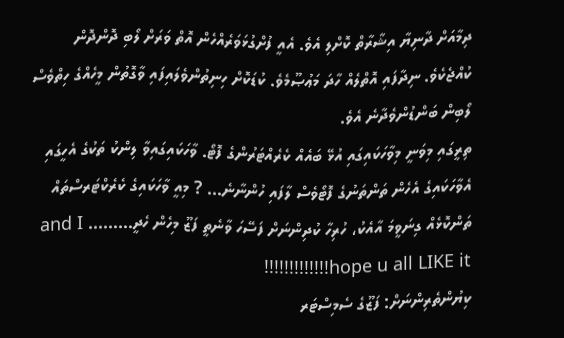ދިމާއަށް ދާނިޔާ އިޝާރާތް ކޮށްލި އެވެ. އެއީ ފުށްގުޅަވަރެއްހެން އޮތް ވަރަށް ލޯބި ދޮންދޮން ކުއްޖެކެވެ. ނިދާފައި އޮތްލެއް ހާދަ މަޢުޞޫމެވެ. ކުޑަކޮށް ހިނިތުންވެލައިފައި ވާގޮތުން މީހެއްގެ ހިތްވެސް ލޯބިން ބަންޑުންވެދާނެ އެވެ.
ތިރީގައި މިވަނީ މިވާހަކައިގައި އުޅޭ ބައެއް ކެރެއްޓަރުންގެ ފޮޓޯ. ވާހަކައިގައިވާ ލިންކު ތަކުގެ އެހީގައި އެވާހަކައިގެ އެހެން ތަންތަނުގެ ފޮޓޯވެސް ލާފައި ހުންނާނެ… ? މިއީ ވާހަކައިގެ ކެރެކްޓަރސްތައް ތަންކޮޅެއް ގިނަވީމަ އާއެކު، ހުރިހާ ކުދިންނަށް ފަސޭހަ ވާނެތީ ފަޒޫ މިހެން ހެދީ……… and I hope u all LIKE it!!!!!!!!!!!!!
ކިޔުންތެރިންނަށް: ފަޒޫގެ ސެމިސްޓަރ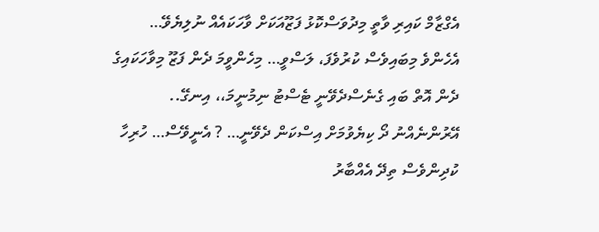އެގްޒާމް ކައިރި ވާތީ މިދުވަސްކޮޅު ފަޒޫއަކަށް ވާހަކައެއް ނުލިޔެވޭ… އެހެންވެ މިބައިވެސް ކުރުވެފަ، ލަސްވީ… މިހެންވީމަ ދެން ފަޒޫ މިވާހަކައިގެ ދެން އޮތް ބައި ގެނެސްދެވޭނީ ޓެސްޓު ނިމުނީމަ،، އިނގޭ.. އޭރުންނެއްނު ދޯ ކިޔެވުމަށް އިސްކަން ދެވޭނީ… ? އެނީވޭސް… ހުރިހާ ކުދިންވެސް ތިދޭ އެއްބާރު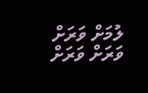ލުމަށް ވަރަށް ވަރަށް ވަރަށް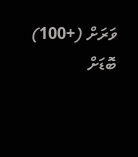ވަރަށް (+100) ބޮޑަށް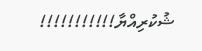ޝުކުރިއްޔާ!!!!!!!!!!!